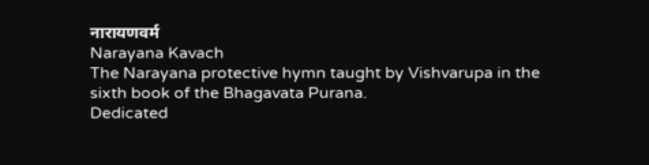नारायणवर्म
Narayana Kavach
The Narayana protective hymn taught by Vishvarupa in the sixth book of the Bhagavata Purana.
Dedicated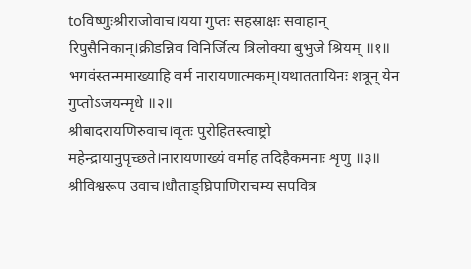toविष्णुःश्रीराजोवाच।यया गुप्तः सहस्राक्षः सवाहान् रिपुसैनिकान्।क्रीडन्निव विनिर्जित्य त्रिलोक्या बुभुजे श्रियम् ॥१॥
भगवंस्तन्ममाख्याहि वर्म नारायणात्मकम्।यथाततायिनः शत्रून् येन गुप्तोऽजयन्मृधे ॥२॥
श्रीबादरायणिरुवाच।वृतः पुरोहितस्त्वाष्ट्रो महेन्द्रायानुपृच्छते।नारायणाख्यं वर्माह तदिहैकमनाः शृणु ॥३॥
श्रीविश्वरूप उवाच।धौताङ्घ्रिपाणिराचम्य सपवित्र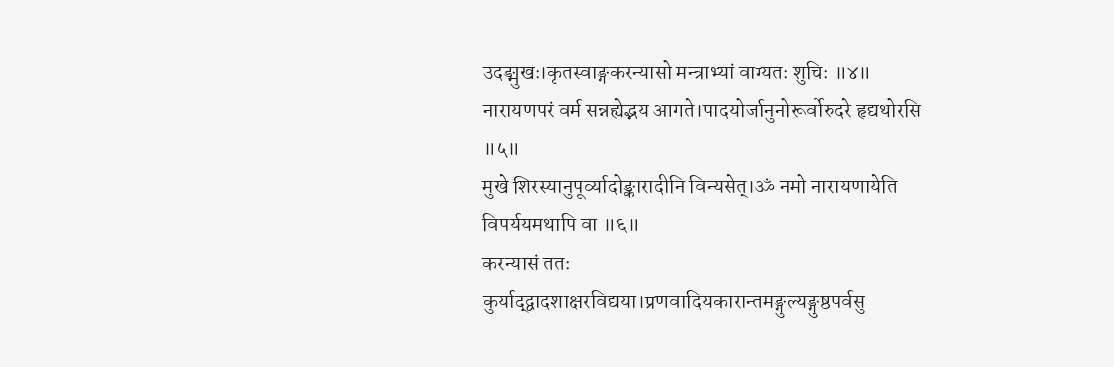उदङ्मुखः।कृतस्वाङ्गकरन्यासो मन्त्राभ्यां वाग्यतः शुचिः ॥४॥
नारायणपरं वर्म सन्नह्येद्भय आगते।पादयोर्जानुनोरूर्वोरुदरे हृद्यथोरसि ॥५॥
मुखे शिरस्यानुपूर्व्यादोङ्कारादीनि विन्यसेत्।ॐ नमो नारायणायेति विपर्ययमथापि वा ॥६॥
करन्यासं ततः कुर्याद्द्वादशाक्षरविद्यया।प्रणवादियकारान्तमङ्गुल्यङ्गुष्ठपर्वसु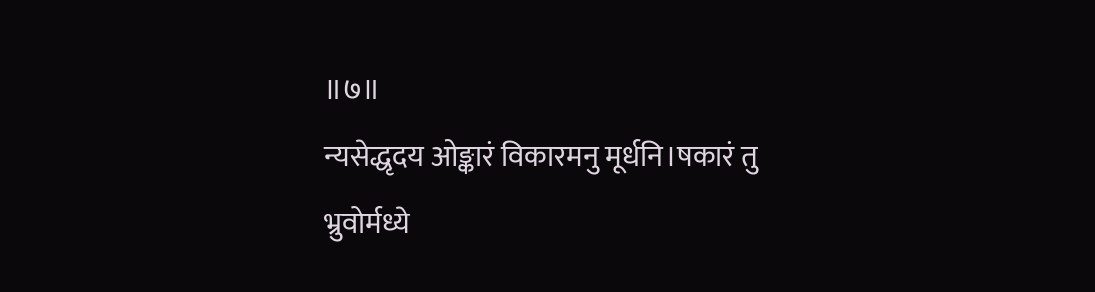॥७॥
न्यसेद्धृदय ओङ्कारं विकारमनु मूर्धनि।षकारं तु भ्रुवोर्मध्ये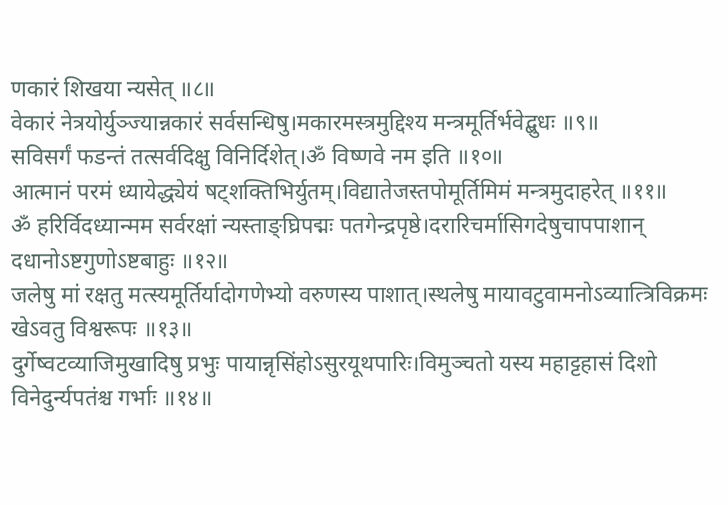णकारं शिखया न्यसेत् ॥८॥
वेकारं नेत्रयोर्युञ्ज्यान्नकारं सर्वसन्धिषु।मकारमस्त्रमुद्दिश्य मन्त्रमूर्तिर्भवेद्बुधः ॥९॥
सविसर्गं फडन्तं तत्सर्वदिक्षु विनिर्दिशेत्।ॐ विष्णवे नम इति ॥१०॥
आत्मानं परमं ध्यायेद्ध्येयं षट्शक्तिभिर्युतम्।विद्यातेजस्तपोमूर्तिमिमं मन्त्रमुदाहरेत् ॥११॥
ॐ हरिर्विदध्यान्मम सर्वरक्षां न्यस्ताङ्घ्रिपद्मः पतगेन्द्रपृष्ठे।दरारिचर्मासिगदेषुचापपाशान् दधानोऽष्टगुणोऽष्टबाहुः ॥१२॥
जलेषु मां रक्षतु मत्स्यमूर्तिर्यादोगणेभ्यो वरुणस्य पाशात्।स्थलेषु मायावटुवामनोऽव्यात्त्रिविक्रमः खेऽवतु विश्वरूपः ॥१३॥
दुर्गेष्वटव्याजिमुखादिषु प्रभुः पायान्नृसिंहोऽसुरयूथपारिः।विमुञ्चतो यस्य महाट्टहासं दिशो विनेदुर्न्यपतंश्च गर्भाः ॥१४॥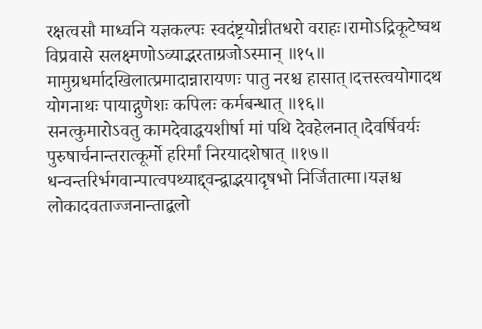रक्षत्वसौ माध्वनि यज्ञकल्पः स्वदंष्ट्रयोन्नीतधरो वराहः।रामोऽद्रिकूटेष्वथ विप्रवासे सलक्ष्मणोऽव्याद्भरताग्रजोऽस्मान् ॥१५॥
मामुग्रधर्मादखिलात्प्रमादान्नारायणः पातु नरश्च हासात्।दत्तस्त्वयोगादथ योगनाथः पायाद्गुणेशः कपिलः कर्मबन्धात् ॥१६॥
सनत्कुमारोऽवतु कामदेवाद्धयशीर्षा मां पथि देवहेलनात्।देवर्षिवर्यः पुरुषार्चनान्तरात्कूर्मो हरिर्मां निरयादशेषात् ॥१७॥
धन्वन्तरिर्भगवान्पात्वपथ्याद्द्वन्द्वाद्भयादृषभो निर्जितात्मा।यज्ञश्च लोकादवताज्जनान्ताद्बलो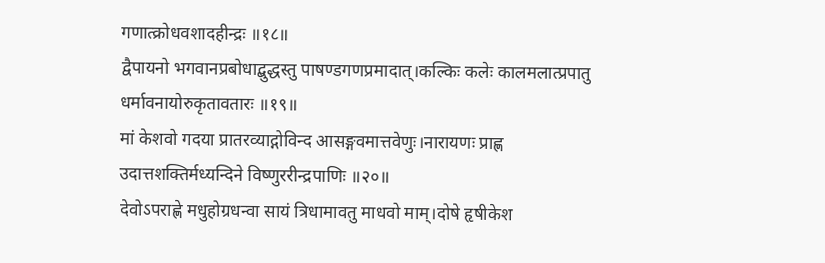गणात्क्रोधवशादहीन्द्रः ॥१८॥
द्वैपायनो भगवानप्रबोधाद्बुद्धस्तु पाषण्डगणप्रमादात्।कल्किः कलेः कालमलात्प्रपातु धर्मावनायोरुकृतावतारः ॥१९॥
मां केशवो गदया प्रातरव्याद्गोविन्द आसङ्गवमात्तवेणुः।नारायणः प्राह्ण उदात्तशक्तिर्मध्यन्दिने विष्णुररीन्द्रपाणिः ॥२०॥
देवोऽपराह्णे मधुहोग्रधन्वा सायं त्रिधामावतु माधवो माम्।दोषे हृषीकेश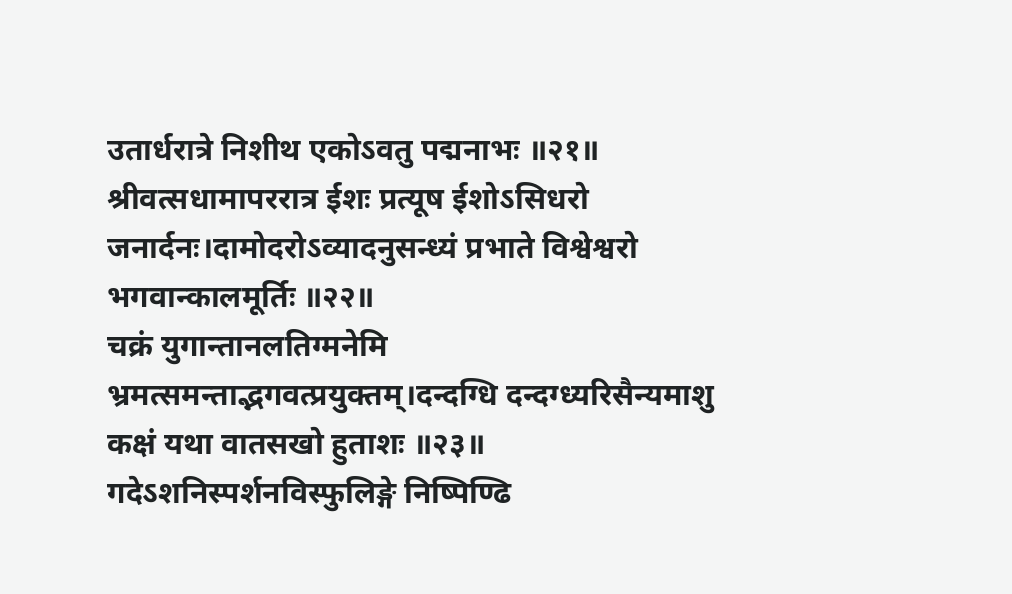उतार्धरात्रे निशीथ एकोऽवतु पद्मनाभः ॥२१॥
श्रीवत्सधामापररात्र ईशः प्रत्यूष ईशोऽसिधरो जनार्दनः।दामोदरोऽव्यादनुसन्ध्यं प्रभाते विश्वेश्वरो भगवान्कालमूर्तिः ॥२२॥
चक्रं युगान्तानलतिग्मनेमि भ्रमत्समन्ताद्भगवत्प्रयुक्तम्।दन्दग्धि दन्दग्ध्यरिसैन्यमाशु कक्षं यथा वातसखो हुताशः ॥२३॥
गदेऽशनिस्पर्शनविस्फुलिङ्गे निष्पिण्ढि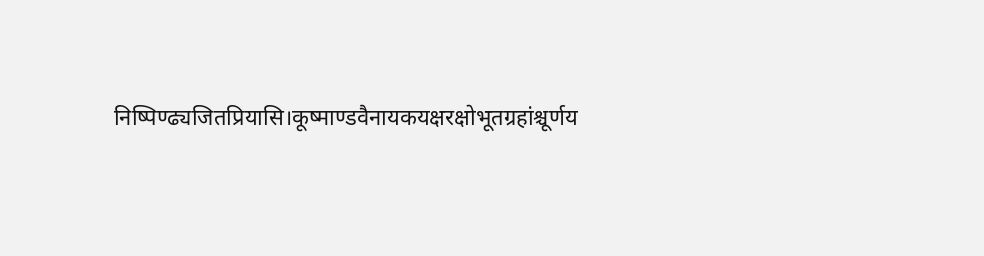निष्पिण्ढ्यजितप्रियासि।कूष्माण्डवैनायकयक्षरक्षोभूतग्रहांश्चूर्णय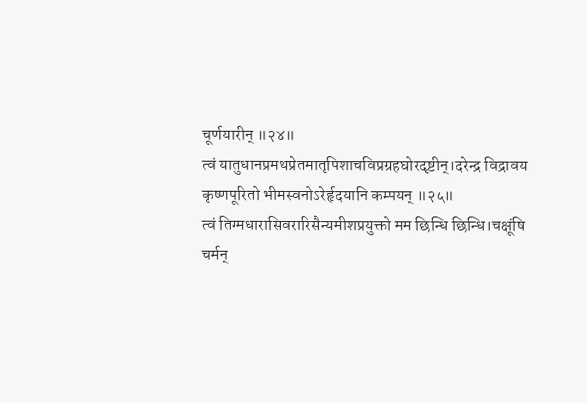चूर्णयारीन् ॥२४॥
त्वं यातुधानप्रमथप्रेतमातृपिशाचविप्रग्रहघोरदृष्टीन्।दरेन्द्र विद्रावय कृष्णपूरितो भीमस्वनोऽरेर्हृदयानि कम्पयन् ॥२५॥
त्वं तिग्मधारासिवरारिसैन्यमीशप्रयुक्तो मम छिन्धि छिन्धि।चक्षूंषि चर्मन्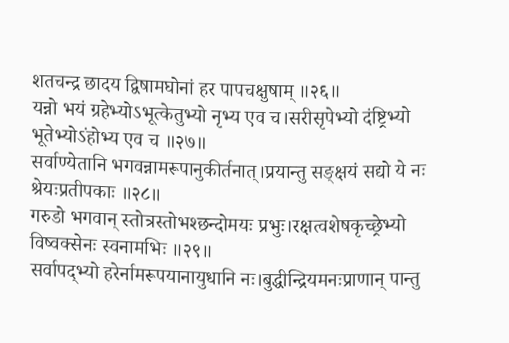शतचन्द्र छादय द्विषामघोनां हर पापचक्षुषाम् ॥२६॥
यन्नो भयं ग्रहेभ्योऽभूत्केतुभ्यो नृभ्य एव च।सरीसृपेभ्यो दंष्ट्रिभ्यो भूतेभ्योऽंहोभ्य एव च ॥२७॥
सर्वाण्येतानि भगवन्नामरूपानुकीर्तनात्।प्रयान्तु सङ्क्षयं सद्यो ये नः श्रेयःप्रतीपकाः ॥२८॥
गरुडो भगवान् स्तोत्रस्तोभश्छन्दोमयः प्रभुः।रक्षत्वशेषकृच्छ्रेभ्यो विष्वक्सेनः स्वनामभिः ॥२९॥
सर्वापद्भ्यो हरेर्नामरूपयानायुधानि नः।बुद्धीन्द्रियमनःप्राणान् पान्तु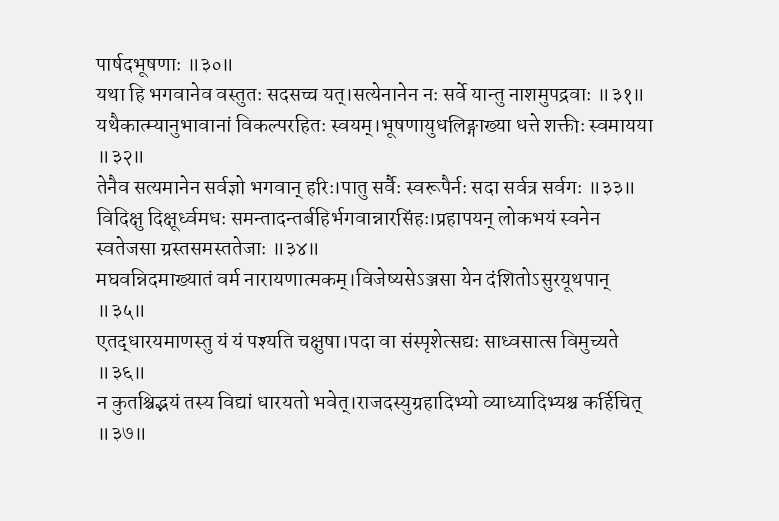पार्षदभूषणाः ॥३०॥
यथा हि भगवानेव वस्तुतः सदसच्च यत्।सत्येनानेन नः सर्वे यान्तु नाशमुपद्रवाः ॥३१॥
यथैकात्म्यानुभावानां विकल्परहितः स्वयम्।भूषणायुधलिङ्गाख्या धत्ते शक्तीः स्वमायया ॥३२॥
तेनैव सत्यमानेन सर्वज्ञो भगवान् हरिः।पातु सर्वैः स्वरूपैर्नः सदा सर्वत्र सर्वगः ॥३३॥
विदिक्षु दिक्षूर्ध्वमधः समन्तादन्तर्बहिर्भगवान्नारसिंहः।प्रहापयन् लोकभयं स्वनेन स्वतेजसा ग्रस्तसमस्ततेजाः ॥३४॥
मघवन्निदमाख्यातं वर्म नारायणात्मकम्।विजेष्यसेऽञ्जसा येन दंशितोऽसुरयूथपान् ॥३५॥
एतद्धारयमाणस्तु यं यं पश्यति चक्षुषा।पदा वा संस्पृशेत्सद्यः साध्वसात्स विमुच्यते ॥३६॥
न कुतश्चिद्भयं तस्य विद्यां धारयतो भवेत्।राजदस्युग्रहादिभ्यो व्याध्यादिभ्यश्च कर्हिचित् ॥३७॥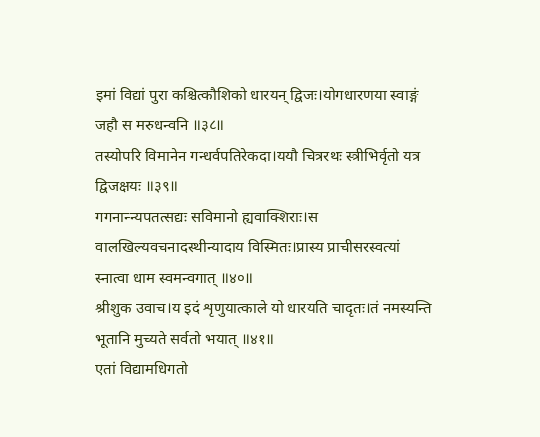इमां विद्यां पुरा कश्चित्कौशिको धारयन् द्विजः।योगधारणया स्वाङ्गं जहौ स मरुधन्वनि ॥३८॥
तस्योपरि विमानेन गन्धर्वपतिरेकदा।ययौ चित्ररथः स्त्रीभिर्वृतो यत्र द्विजक्षयः ॥३९॥
गगनान्न्यपतत्सद्यः सविमानो ह्यवाक्शिराः।स वालखिल्यवचनादस्थीन्यादाय विस्मितः।प्रास्य प्राचीसरस्वत्यां स्नात्वा धाम स्वमन्वगात् ॥४०॥
श्रीशुक उवाच।य इदं शृणुयात्काले यो धारयति चादृतः।तं नमस्यन्ति भूतानि मुच्यते सर्वतो भयात् ॥४१॥
एतां विद्यामधिगतो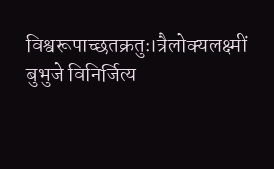विश्वरूपाच्छतक्रतुः।त्रैलोक्यलक्ष्मीं बुभुजे विनिर्जित्य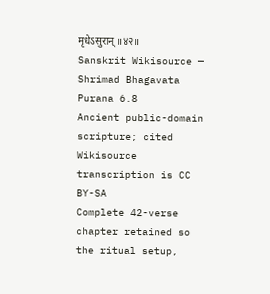मृधेऽसुरान् ॥४२॥
Sanskrit Wikisource — Shrimad Bhagavata Purana 6.8
Ancient public-domain scripture; cited Wikisource transcription is CC BY-SA
Complete 42-verse chapter retained so the ritual setup,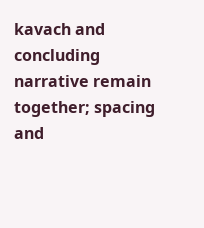kavach and concluding narrative remain together; spacing and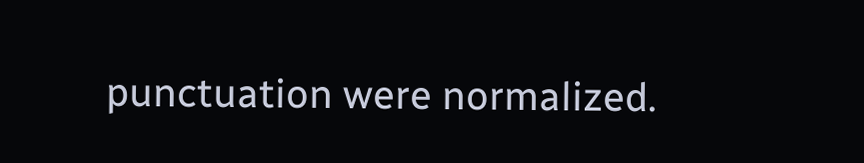punctuation were normalized.